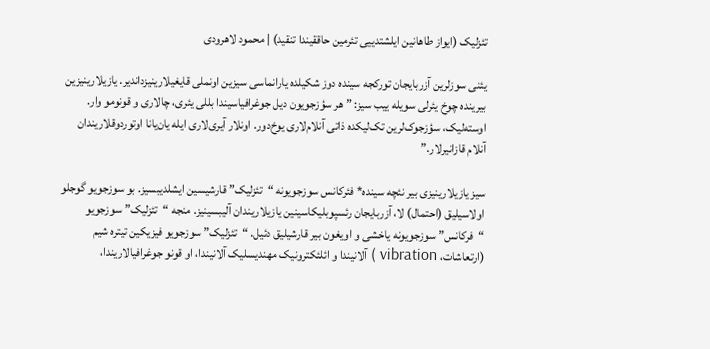تئزلیک (ایواز طاهانین ایلشتدییی تئرمین حاققیندا تنقید) | محمود لاهرودی

یئنی سوزلرین آزربایجان تورکجه سینده دوز شکیلده یارانماسی سیزین اونملی قایغیلارینیزداندیر. یازیلارینیزین بیرینده چوخ یئرلی سویله ییب سیز: ” هر سؤزجویون دیل جوغرافیاسیندا بللی یئری، چالاری و قونومو وار. اوسته‌لیک، سؤزجوک‌لرین تک‌لیکده ذاتی آنلام‌لاری یوخ‌دور. اونلار آیری‌لاری ایله یان‌یانا اوتوردوقلاریندان آنلام قازانیرلار.”

سیز یازیلارینیزی بیر نئچه سینده* فئرکانس سوزجویونه “تئزلیک” قارشیسین ایشلدیبسیز. بو سوزجویو گوجلو اولاسیلیق (احتمال) لا، آزربایجان رئسپوبلیکاسینین یازیلاریندان آلیبسینیز. منجه “تئزلیک” سوزجویو “فرکانس” سوزجویونه یاخشی و اویغون بیر قارشیلیق دئیل. “تئزلیک” سوزجویو فیزیکین تیتره شیم (ارتعاشات، vibration ) آلانیندا و ائلئکترونیک مهندیسلیک آلانیندا، او قونو جوغرافیالاریندا،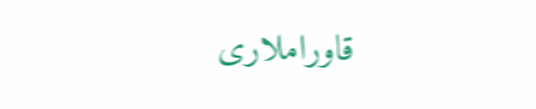قاوراملاری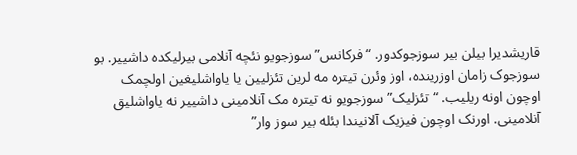قاریشدیرا بیلن بیر سوزجوکدور. “فرکانس” سوزجویو نئچه آنلامی بیرلیکده داشییر. بو سوزجوک زامان اوزرینده، اوز وئرن تیتره مه لرین تئزلیین یا یاواشلیغین اولچمک اوچون اونه ریلیب. “تئزلیک” سوزجویو نه تیتره مک آنلامینی داشییر نه یاواشلیق آنلامینی. اورنک اوچون فیزیک آلانیندا بئله بیر سوز وار”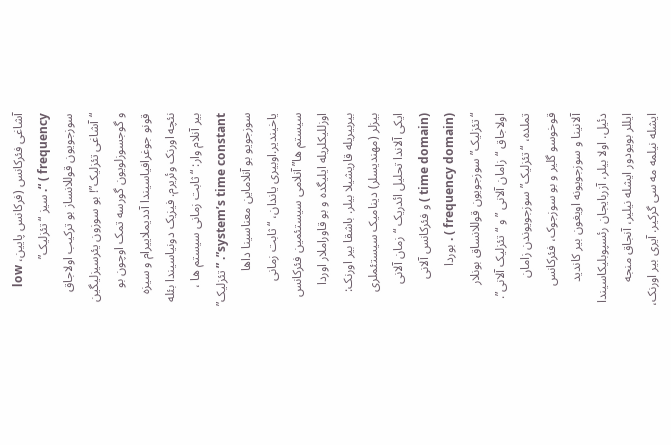آشاغی فئرکانس (فرکانس پایین، low frequency ) “. سیز “تئزلیک” سوزجویون قوللانساز بو ترکیب اولاجاق “آشاغی تئزلیک”! بو سوزون یئرسیزلیگین و گوجسوزلویون گورسه تمک اوچون بو قونو جوغرافیاسیندا آددیملاییرام و سیزه نئچه اورنک وئریرم. فیزیک دونیاسیندا بئله بیر آنلام وار: “ثابت زمانی سیستم ها ، system’s time constant”. ” تئزلیک” سوزجویو بو آنلاماین معناسینا داها یاخیندیر.اوبیری یاندان، “ثابت زمانی سیستم ها” آنلامی سیستئمین فئرکانس اوزللیکلریله ایلیگده و بو قاوراملار اوردا بیربیریله قاریشیلا بیلر. باشقا بیر اورنک: بیزلر (مهندیسلر) دینامیک سیستئملری ایکی آلاندا تحلیل ائدریک “زمان آلانی (time domain ) و فئرکانس آلانی (frequency domain ) . بوردا “تئزلیک” سوزجویون قوللانساق بونلار اولاجاق “زامان آلانی ” و “تئزلیک آلانی”. تملده، “تئزلیک” سوزجویوندن زامان قوخوسو گلیر و بو سوزجوک، فئرکانس آلانینا و سوزجویونه اویغون بیر کاندید دئیل. اولا بیلر، آزربایجان رئسپوبلیکاسیندا ایللر بویودور ایشله نیلیر، آنجاق منجه ایشله نیلمه مه سی گرکیر. آیری بیر اورنک،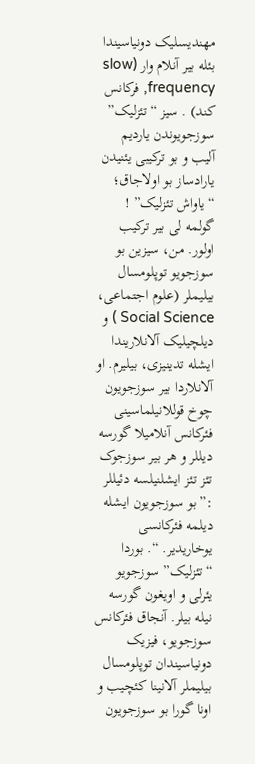مهندیسلیک دونیاسیندا بئله بیر آنلام وار (slow frequency, فرکانس کند) . سیز “تئزلیک” سوزجویوندن یاردیم آلیب و بو ترکیبی یئنیدن یارادساز بو اولاجاق؛ “یاواش تئزلیک” ! گولمه لی بیر ترکیب اولور. من، سیزین بو سوزجویو توپلومسال بیلیملر (علوم اجتماعی، Social Science ) و دیلچیلیک آلانلاریندا ایشله تدینیزی، بیلیرم. او آلانلاردا بیر سوزجویون چوخ قوللانیلماسینی فئرکانس آنلامیلا گورسه دیللر و هر بیر سوزجوک تئز تئز ایشلنیلسه دئیللر :”بو سوزجویون ایشله دیلمه فئرکانسی یوخاریدیر. “. بوردا “تئزلیک” سوزجویو یئرلی و اویغون گورسه نیله بیلر. آنجاق فئرکانس سوزجویو، فیزیک دونیاسیندان توپلومسال بیلیملر آلانینا کئچیب و اونا گورا بو سوزجویون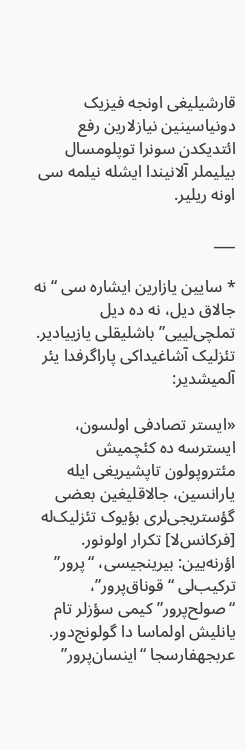قارشیلیغی اونجه فیزیک دونیاسینین نیازلارین رفع ائتدیکدن سونرا توپلومسال بیلیملر آلانیندا ایشله نیلمه سی اونه ریلیر.

___

* سایین یازارین ایشاره سی “نه جالاق دیل، نه ده دیل تملچی‌لییی” باشلیقلی یازییادیر. تئزلیک آشاغیداکی پاراگرفدا یئر آلمیشدیر:

«ایستر تصادفی اولسون، ایسترسه ده کئچمیش مئتروپولون تاپشیریغی ایله یارانسین، جالاقلیغین بعضی گؤستریجی‌لری بؤیوک تئزلیک‌له [فرکانس‌لا] تکرار اولونور. اؤرنه‌یین: بیرینجیسی، “پرور” ترکیب‌لی “قوناق‌پرور”، “صولح‌پرور” کیمی سؤزلر تام یانلیش اولماسا دا گولونج‌دور. عربجهفارسجا “اینسان‌پرور”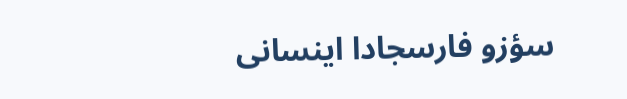سؤزو فارسجادا اینسانی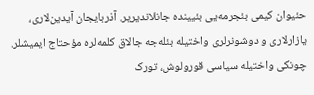حئیوان کیمی بئجرمه‌یی بئیینده جانلاندیریر. آذربایجان آیدین‌لاری، یازارلاری و دوشونرلری واختیله بئله‌جه جالاق کلمه‌لره مؤحتاج ایمیشلر. چونکی واختیله سیاسی قورولوش، تورک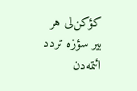کؤکن‌لی هر بیر سؤزه تردد ائتمه‌دن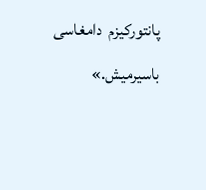پانتورکیزم  دامغاسی باسیرمیش.»